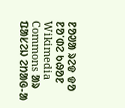ᱱᱚᱣᱟ ᱨᱮᱫ ᱫᱚ ᱱᱚᱸᱰᱮ ᱠᱷᱚᱱ Wikimedia Commons ᱟᱨ ᱯᱟᱥᱮᱡ ᱮᱴᱟᱜ-ᱟ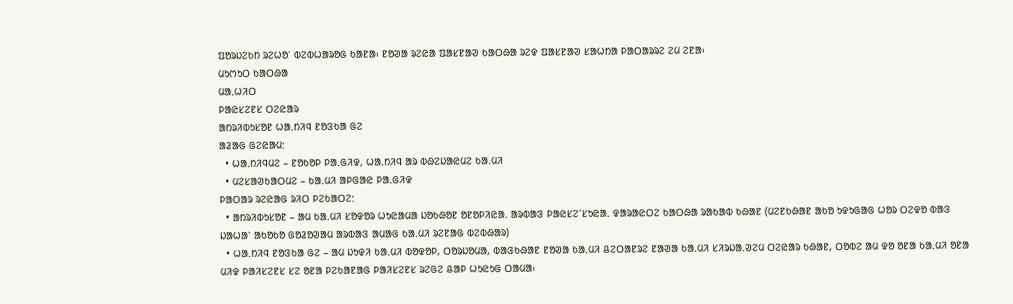ᱯᱚᱨᱡᱮᱠᱴ ᱨᱮᱦᱚᱸ ᱵᱮᱵᱦᱟᱨᱚᱜ ᱠᱟᱱᱟ᱾ ᱱᱚᱣᱟ ᱨᱮᱭᱟ ᱯᱟᱥᱱᱟᱣ ᱠᱟᱛᱷᱟ ᱨᱮᱫ ᱯᱟᱥᱱᱟᱣ ᱥᱟᱦᱴᱟ ᱞᱟᱛᱟᱨᱨᱮ ᱮᱢ ᱮᱱᱟ᱾
ᱢᱩᱬᱩᱛ ᱠᱟᱛᱷᱟ
ᱢᱟᱹᱦᱤᱛ
ᱞᱟᱭᱥᱮᱱᱥ ᱛᱮᱭᱟᱨ
ᱟᱴᱨᱤᱵᱩᱥᱚᱱ ᱦᱟᱹᱴᱤᱧ ᱱᱚᱝᱠᱟ ᱜᱮ
ᱟᱲᱟᱜ ᱜᱮᱭᱟᱢ:
  • ᱦᱟᱹᱴᱤᱧᱢᱮ – ᱱᱚᱠᱚᱞ ᱞᱟᱹᱜᱤᱫ, ᱦᱟᱹᱴᱤᱧ ᱟᱨ ᱵᱷᱮᱡᱟᱭᱢᱮ ᱠᱟᱹᱢᱤ
  • ᱢᱮᱥᱟᱣᱠᱟᱛᱢᱮ – ᱠᱟᱹᱢᱤ ᱟᱞᱜᱟᱭ ᱞᱟᱹᱜᱤᱫ
ᱞᱟᱛᱟᱨ ᱨᱮᱭᱟᱜ ᱨᱤᱛ ᱞᱮᱠᱟᱛᱮ:
  • ᱟᱴᱨᱤᱵᱩᱥᱚᱱ – ᱟᱢ ᱠᱟᱹᱢᱤ ᱥᱚᱫᱚᱨ ᱦᱩᱭᱟᱢᱟ ᱡᱚᱠᱷᱚᱱ ᱚᱱᱚᱞᱤᱭᱟᱹ ᱟᱨᱵᱟᱝ ᱞᱟᱭᱥᱮᱸᱥᱩᱭᱟᱹ ᱫᱟᱨᱟᱭᱛᱮ ᱠᱟᱛᱷᱟ ᱨᱟᱠᱟᱵ ᱠᱷᱟᱱ (ᱢᱮᱱᱠᱷᱟᱱ ᱟᱠᱚ ᱩᱫᱩᱜᱟᱜ ᱦᱚᱨ ᱛᱮᱫᱚ ᱵᱟᱝ ᱡᱟᱦᱟᱸ ᱟᱠᱚᱠᱚ ᱜᱚᱲᱚᱣᱟᱢ ᱟᱨᱵᱟᱝ ᱟᱢᱟᱜ ᱠᱟᱹᱢᱤ ᱨᱮᱱᱟᱜ ᱵᱮᱵᱷᱟᱨ)
  • ᱦᱟᱹᱴᱤᱧ ᱱᱚᱝᱠᱟ ᱜᱮ – ᱟᱢ ᱡᱩᱫᱤ ᱠᱟᱹᱢᱤ ᱵᱚᱫᱚᱞ, ᱛᱚᱨᱡᱚᱢᱟ, ᱵᱟᱝᱠᱷᱟᱱ ᱱᱚᱣᱟ ᱠᱟᱹᱢᱤ ᱪᱮᱛᱟᱱᱨᱮ ᱱᱟᱣᱟ ᱠᱟᱹᱢᱤ ᱥᱤᱨᱡᱟᱹᱣᱮᱢ ᱛᱮᱭᱟᱨ ᱠᱷᱟᱱ, ᱛᱚᱵᱮ ᱟᱢ ᱫᱚ ᱚᱱᱟ ᱠᱟᱹᱢᱤ ᱚᱱᱟ ᱢᱤᱫ ᱞᱟᱤᱥᱮᱱᱥ ᱥᱮ ᱚᱱᱟ ᱞᱮᱠᱟᱱᱟᱜ ᱞᱟᱤᱥᱮᱱᱥ ᱨᱮᱜᱮ ᱪᱟᱞ ᱦᱩᱭᱩᱜ ᱛᱟᱢᱟ᱾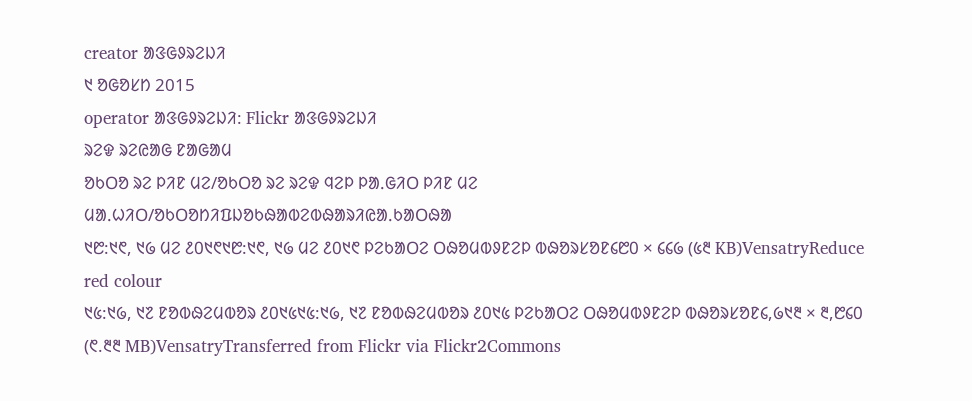creator ᱟᱝᱜᱽᱨᱮᱡᱤ
᱑ ᱚᱜᱚᱥᱴ 2015
operator ᱟᱝᱜᱽᱨᱮᱡᱤ: Flickr ᱟᱝᱜᱽᱨᱮᱡᱤ
ᱨᱮᱫ ᱨᱮᱭᱟᱜ ᱱᱟᱜᱟᱢ
ᱚᱠᱛᱚ ᱨᱮ ᱞᱤᱱ ᱢᱮ/ᱚᱠᱛᱚ ᱨᱮ ᱨᱮᱫ ᱧᱮᱞ ᱞᱟᱹᱜᱤᱛ ᱞᱤᱱ ᱢᱮ
ᱢᱟᱹᱦᱤᱛ/ᱚᱠᱛᱚᱴᱤᱯᱡᱚᱠᱷᱟᱵᱮᱵᱷᱟᱨᱤᱭᱟᱹᱠᱟᱛᱷᱟ
᱑᱘:᱑᱖, ᱑᱙ ᱢᱮ ᱒᱐᱑᱖᱑᱘:᱑᱖, ᱑᱙ ᱢᱮ ᱒᱐᱑᱖ ᱞᱮᱠᱟᱛᱮ ᱛᱷᱚᱢᱵᱽᱱᱮᱞ ᱵᱷᱚᱨᱥᱚᱱ᱔᱘᱐ × ᱔᱔᱙ (᱕᱓ KB)VensatryReduce red colour
᱑᱕:᱑᱙, ᱑᱗ ᱱᱚᱵᱷᱮᱢᱵᱚᱨ ᱒᱐᱑᱕᱑᱕:᱑᱙, ᱑᱗ ᱱᱚᱵᱷᱮᱢᱵᱚᱨ ᱒᱐᱑᱕ ᱞᱮᱠᱟᱛᱮ ᱛᱷᱚᱢᱵᱽᱱᱮᱞ ᱵᱷᱚᱨᱥᱚᱱ᱔,᱙᱑᱓ × ᱓,᱘᱔᱐ (᱖.᱓᱓ MB)VensatryTransferred from Flickr via Flickr2Commons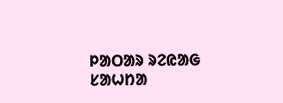ᱞᱟᱛᱟᱨ ᱨᱮᱭᱟᱜ ᱥᱟᱦᱴᱟ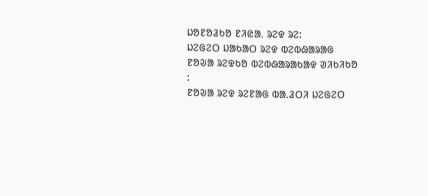ᱡᱚᱱᱚᱲᱠᱚ ᱱᱤᱭᱟᱹ ᱨᱮᱫ ᱨᱮ:
ᱡᱮᱜᱮᱛ ᱡᱟᱠᱟᱛ ᱨᱮᱫ ᱵᱮᱵᱷᱟᱨᱟᱜ
ᱱᱚᱶᱟ ᱨᱮᱫᱠᱚ ᱵᱮᱵᱷᱟᱨᱟᱠᱟᱫ ᱣᱤᱠᱤᱠᱚ :
ᱱᱚᱶᱟ ᱨᱮᱫ ᱨᱮᱱᱟᱜ ᱵᱟᱹᱲᱛᱤ ᱡᱮᱜᱮᱛ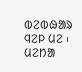ᱵᱮᱵᱷᱟᱨ ᱧᱮᱞ ᱢᱮ ᱾
ᱢᱮᱴᱟ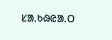ᱥᱟᱹᱠᱷᱭᱟᱹᱛ